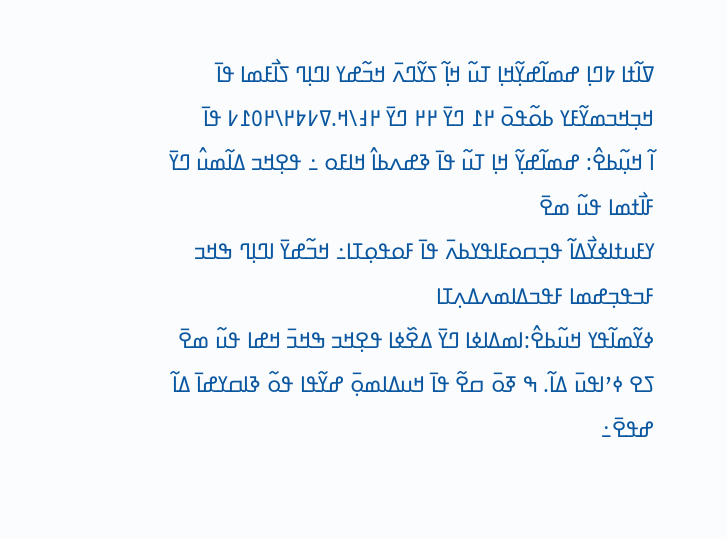ߜߊ߬ߙߊ ߈ߣߊ߲ ߝߘߊ߬ߝߌ߲߬ߞߊ߲ ߠߎ߬ ߞߊ߲߬ ߖߌ߬ߣߍ߫ ߞߏ߬ߝߌ ߊߣߊ߲ߣ ߖߊ߯ߓߘߊ ߟߊ߫ ߞߏ߲ߞߏߘߌ߬ߓߌ ߕߋ߬ߟߋ߫ ߂߁ ߣߌ߫ ߂߂ ߣߌ߫ ߂߃\ߞ.ߜ߇߈߂\߂߀߁߇ ߟߊ߫
ߊ߬ ߞߎ߲߬ߕߐ߮: ߝߘߊ߬ߝߌ߲߬ ߞߊ߲ ߠߎ߬ ߟߊ߫ ߢߝߍߕߊ߮ ߞߊߓߋ ߸ ߟߐ߲ߞߏ ߡߊ߬ߘߎ߮ ߣߌ߫ ߓߊ߯ߙߘߊ ߟߎ߬ ߘߐ߫
ߌߓߎߙߊߦߌ߯ߡߊ߬ ߟߏ߲ߛߋߓߊߟߌߕߍ߫ ߟߊ߫ ߓߋߟߋ߲ߠߊ߸ ߞߏ߬ߝߌ߫ ߊߣߊ߲ߣ ߒߞߏ ߓߏߟߏ߲ߝߘߊ ߓߟߏߡߊߘߍߡߍ߲ߠߊ
ߦߌ߬ߘߊ߬ߟߌ ߞߎ߬ߕߐ߮:ߊߘߡߊߦߊ ߣߌ߫ ߡߐ߰ߦߊ ߟߐ߲ߞߏ ߒߞߏ߫ ߞߝߊ ߟߎ߬ ߘߐ߫
ߖߐ ߦߴߊߟߎ߫ ߡߊ߬. ߒ ߧߋ߫ ߛߐ߬ ߟߊ߫ ߞߎߡߊߘߋ߲߫ ߝߌ߬ߟߊ ߟߋ߬ ߢߊߛߌߝߊ߫ ߡߊ߬ ߝߟߐ߫߸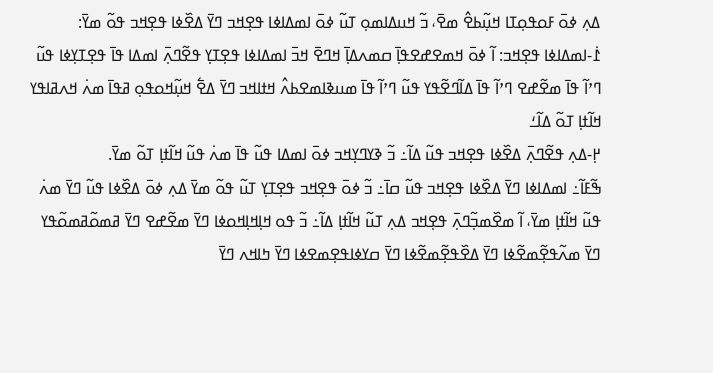ߡߍ߲ ߦߋ߫ ߓߋߟߋ߲ߠߊ ߞߎ߲߬ߕߐ߮ ߘߐ߫، ߏ߬ ߞߎߡߊߘߋ߲ ߠߎ߬ ߦߋ߫ ߊߘߡߊߦߊ ߟߐ߲ߞߏ ߣߌ߫ ߡߐ߰ߦߊ ߟߐ߲ߞߏ ߟߋ߬ ߘߌ߫:
߁߭-ߊߘߡߊߦߊ ߟߐ߲ߞߏ: ߊ߬ ߦߋ߫ ߞߘߐߝߐߟߊ߲߫ ߛߘߍߡߊ߲߫ ߞߣߐ߫ ߞߏ߫ ߊߘߡߊߦߊ ߟߐ߲ߠߌ߲ ߟߐ߬ߣߍ߲߫ ߊߘߡߊ ߟߊ߫ ߟߐ߲ߠߌ߲ߦߊ ߟߎ߬ ߣߴߊ߬ ߟߊ߫ ߘߐ߬ߝߐ ߣߴߊ߬ ߟߊ߫ ߡߊ߬ߣߐ߬ߟߌ ߟߎ߬ ߣߴߊ߬ ߟߊ߫ ߘߎߢߊߘߐߕߍ߮ ߞߙߊߞߏ ߣߌ߫ ߡߐ߱ ߞߎ߲߬ߞߋߟߋ߲ ߥߟߊ߫ ߘߍ߭ ߞߍߥߊߟߌ ߞߊ߬ߙߊ߲ ߠߋ߬ ߡߊ߬ߑ
߂߲-ߡߍ߲ ߟߐ߬ߣߍ߲߫ ߡߐ߰ߦߊ ߟߐ߲ߞߏ ߟߎ߬ ߡߊ߬߸ ߏ߬ ߢߌߣߌ߲ߞߏ ߦߋ߫ ߊߘߡߊ ߟߎ߬ ߟߊ߫ ߘߍ߭ ߟߎ߬ ߞߊ߬ߙߊ߲ ߠߋ߬ ߘߌ߫.
ߒ߬ߓߊ߬߸ ߊߘߡߊߦߊ ߣߌ߫ ߡߐ߰ߦߊ ߟߐ߲ߞߏ ߟߎ߬ ߛߊ߫߸ ߏ߬ ߦߋ߫ ߟߐ߲ߞߏ ߟߐ߲ߠߌ߲ ߠߎ߬ ߟߋ߬ ߘߌ߫ ߡߍ߲ ߦߋ߫ ߡߐ߰ߦߊ ߟߎ߬ ߣߌ߫ ߘߍ߭ ߟߎ߬ ߞߊ߬ߙߊ߲ ߘߌ߫، ߊ߬ ߘߐ߰ߘߏ߲߬ߣߍ߲߫ ߟߐ߲ߞߏ ߡߍ߲ ߠߎ߬ ߞߊ߬ߙߊ߲ ߡߊ߬߸ ߏ߬ ߟߋ ߞߊ߲ߞߊ߲ߞߋߦߊ ߣߌ߫ ߘߐ߬ߝߐ ߣߌ߫ ߥߘߋ߬ߥߘߋ߬ߟߌ ߣߌ߫ ߘߍ߬ߟߐ߲߬ߘߐ߬ߦߊ ߣߌ߫ ߡߐ߰ߟߐ߲߬ߘߐ߬ߦߊ ߣߌ߫ ߛߌߦߊߟߐ߲ߘߐߦߊ ߣߌ߫ ߤߊߞߍ ߣߌ߫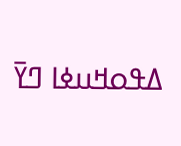ߡߟߋߞߎߦߊ ߣߌ߫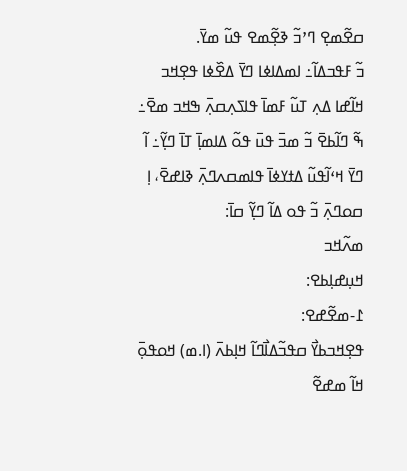ߛߐ߬ߘߐ߲ ߣߴߏ߬ ߢߐ߲߬ߘߐ ߟߎ߬ ߘߌ߫.
ߏ߬ ߓߟߏߡߊ߬߸ ߊߘߡߊߦߊ ߣߌ߫ ߡߐ߰ߦߊ ߟߐ߲ߞߏ ߞߊ߬ߝߊ ߡߍ߲ ߠߎ߬ ߓߘߊ߫ ߟߊߖߍ߲ߛߍ߲߫ ߒߞߏ ߘߐ߫߸ ߒ߬ ߣߊ߬ߕߐ߫ ߏ߬ ߘߏ߫ ߟߎ߫ ߟߋ߬ ߡߊߘߊ߲߫ ߠߊ߫ ߣߌ߲߬߸ ߊ߬ ߣߌ߫ ߞߵߊ߬ߟߎ߬ ߡߙߌߦߊ߫ ߟߊߘߛߍߣߍ߲߫ ߢߊߝߐ߫، ߊ߲ ߛߋߣߍ߲߫ ߏ߬ ߟߋ ߡߊ߬ ߣߌ߲߬ ߛߊ߫:
ߘߍ߬ߞߏ
ߞߎ߲ߝߊ߲ߕߐ:
߁-ߘߐ߬ߝߐ:
ߟߐ߲ߞߏߕߌ߯ ߛߟߏ߬ߡߊ߯ߣߊ߬ ߞߊ߲ߕߍ߫ (ߊ.ߘ) ߞߋߟߋ߲߫ ߞߊ߬ ߘߝߐ߬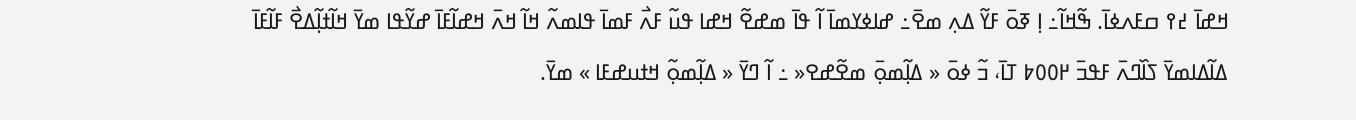ߞߝߊ߫ ߄߉ ߛߓߍߦߊ߫. ߒ߬ߞߊ߬߸ ߊ߲ ߧߋ߫ ߓߌ߬ ߡߍ߲ ߘߐ߫߸ ߝߊߦߌߘߊ߫ ߊ߬ ߟߊ߫ ߘߝߐ߬ ߞߝߊ ߟߎ߬ ߓߍ߯ ߓߘߊ߫ ߟߊߘߍ߬ ߞߊ߬ ߞߍ߫ ߞߝߊ߬ߓߊ߫ ߝߌ߬ߟߊ ߘߌ߫ ߞߊ߬ߙߊ߲߬ߡߐ߯ ߓߊ߬ߓߊ߫ ߡߊ߬ߡߊߘߌ߫ ߖߊ߰ߣߍ߫ ߓߟߏ߫ ߂߀߀߈ ߠߊ߫، ߏ߬ ߦߋ߫ « ߡߊ߲߬ߘߋ߲߫ ߘߐ߬ߝߐ« ߸ ߊ߬ ߣߌ߫ « ߡߊ߲߬ߘߋ߲߬ ߞߙߎߝߓߊ » ߘߌ߫.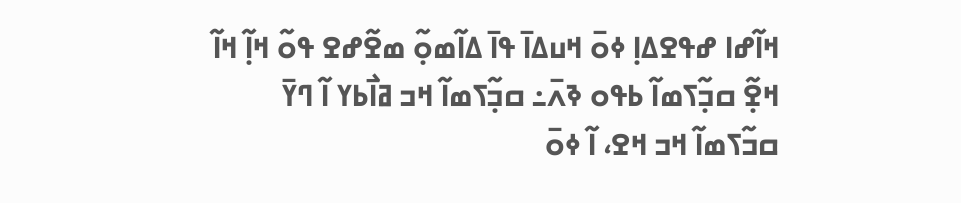ߞߊ߬ߝߊ ߝߟߐߡߊ߲ ߦߋ߫ ߞߎߡߊ߫ ߟߊ߫ ߡߊ߬ߘߋ߲߬ ߘߐ߬ߝߐ ߟߋ߬ ߞߊ߲߬ ߞߊ߬ ߞߐ߲߬ ߛߏ߲߬ߖߘߊ߬ ߕߟߋ ߢߍ߫߸ ߛߏ߲߬ߖߘߊ߬ ߞߏ ߥߊ߯ߕߌ ߊ߬ ߣߌ߫ ߛߏ߬ߖߘߊ߬ ߞߏ ߞߐ، ߊ߬ ߦߋ߫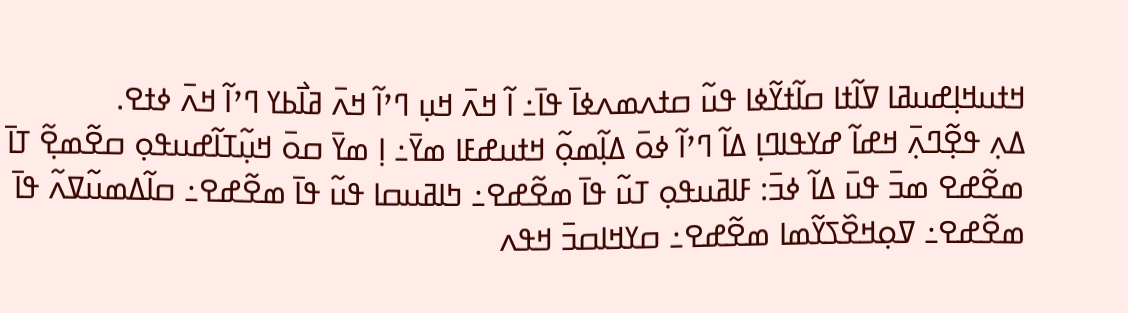ߞߙߎߞߊ߲ߝߎߥߊ ߜߊ߬ߙߊ ߛߊ߬ߙߌ߬ߦߊ ߟߎ߬ ߛߙߍߘߍߦߊ߫ ߟߊ߫߸ ߊ߬ ߞߍ߫ ߞߎ߲ ߣߴߊ߬ ߞߍ߫ ߥߊ߯ߕߌ ߣߴߊ߬ ߞߍ߫ ߦߙߐ.
ߡߍ߲ ߟߐ߲߬ߣߍ߲߫ ߞߝߊ߬ ߝߌߟߊߣߊ߲ ߡߊ߬ ߣߴߊ߬ ߦߋ߫ ߡߊ߲߬ߘߋ߲߬ ߞߙߎߝߓߊ ߘߌ߫߸ ߊ߲ ߘߌ߫ ߛߋ߫ ߞߎ߲߬ߠߊ߬ߝߎߟߋ߲ ߛߐ߬ߘߐ߲߬ ߠߊ߫ ߘߐ߬ߝߐ ߘߏ߫ ߟߎ߫ ߡߊ߬ ߦߏ߫: ߓߊߥߎߟߋ߲ ߠߎ߬ ߟߊ߫ ߘߐ߬ߝߐ߸ ߤߊߥߎߛߊ ߟߎ߬ ߟߊ߫ ߘߐ߬ߝߐ߸ ߛߊ߬ߡߘߎ߬ߜߍ߬ ߟߊ߫ ߘߐ߬ߝߐ߸ ߜߋ߲ߞߐ߰ߖߌ߬ߘߊ ߘߐ߬ߝߐ߸ ߛߌߞߊߛߏ߫ ߞߟߍ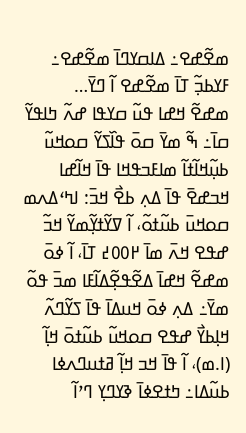ߘߐ߬ߝߐ߸ ߡߊߛߌߣߊ߫ ߘߐ߬ߝߐ߸ ߓߌߕߏ߲߬ ߠߊ߫ ߘߐ߬ߝߐ ߊ߬ ߣߌ߫…
ߘߝߐ߬ ߞߝߊ ߟߎ߬ ߛߌߟߊ ߝߍ߬ ߤߊߟߌ߬ ߛߊ߫߸ ߒ߬ ߘߌ߫ ߛߋ߫ ߟߊ߰ߖߌ߬ ߛߋߞߎ߬ ߕߎ߲߬ߞߊ߬ߙߊ߬ ߘߊߓߏߟߞߊ ߟߊ߫ ߞߊ߬ߝߊ ߞߏߝߐ߫ ߟߊ߫ ߡߍ߲ ߕߐ߯ ߞߏ߫: ߊߤߵߡߍߘ ߛߋߞߎ߫ ߕߎ߬ߙߋ߬، ߊ߬ ߜߌ߬ߙߌ߲߬ߘߌ߬ ߞߏ߬ ߝߟߐ ߞߍ߫ ߘߊ߫ ߂߀߀߄ ߠߊ߫، ߊ߬ ߦߋ߫ ߘߝߐ߬ ߞߝߊ߫ ߡߐ߬ߟߐ߲߬ߡߊ߬ߓߊ ߘߏ߫ ߟߋ߬ ߘߌ߫߸ ߡߍ߲ ߦߋ߫ ߞߎߡߊ߫ ߟߊ߫ ߖߌ߬ߣߍ߬ ߞߊ߲ߕߌ߯ ߝߟߐ ߛߋߞߎ߬ ߕߎ߬ߙߋ߫ ߞߊ߲߬ (ߊ.ߘ)، ߊ߬ ߟߊ߫ ߞߏ ߞߊ߲߬ ߥߙߎߣߍߦߊ ߕߎ߬ߡߊ߸ ߤߙߐߦߊ߫ ߢߌߣߌ߲ ߣߴߊ߬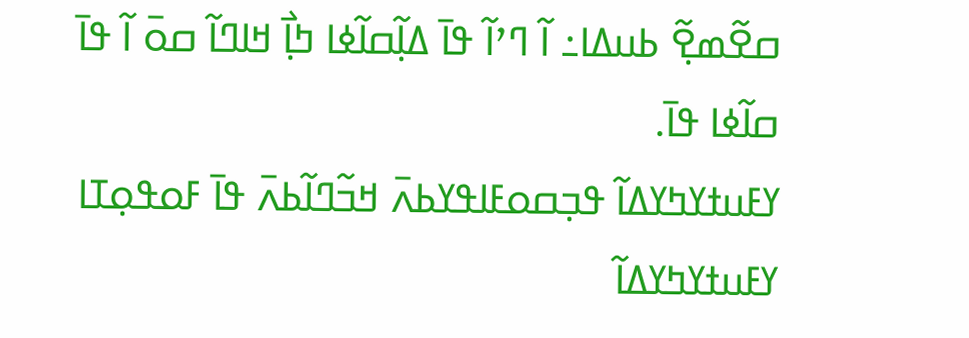ߛߐ߬ߘߐ߲߬ ߕߎߡߊ߸ ߊ߬ ߣߴߊ߬ ߟߊ߫ ߡߊ߲߬ߛߊ߬ߦߊ ߤߊ߲߯ ߞߊߣߊ߬ ߛߋ߫ ߊ߬ ߟߊ߫ ߛߊ߬ߦߊ ߟߊ߫.
ߌߓߎߙߌߤߌߡߊ߬ ߟߏ߲ߛߋߓߊߟߌߕߍ߫ ߞߏ߬ߣߊ߬ߕߍ߫ ߟߊ߫ ߓߋߟߋ߲ߠߊ
ߌߓߎߙߌߤߌߡߊ߬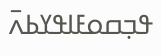ߟߏ߲ߛߋߓߊߟߌߕߍ߫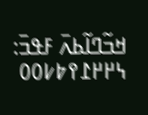ߞߏ߬ߣߊ߬ߕߍ߫ ߓߟߏ߫: ߆߂߂߁߉߈߇߀߀